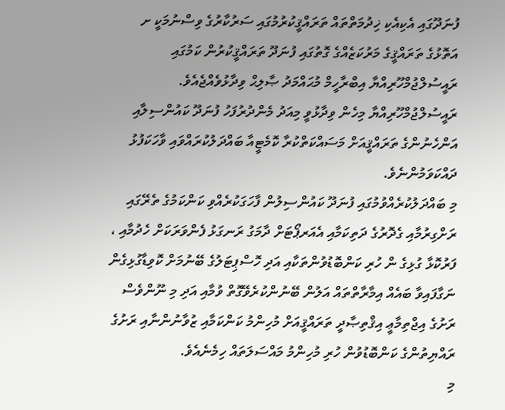ފުނަދޫގައި އެކިއެކި ޚިދުމަތްތައް ތަރައްޤީކުރުމުގައި ސަރުކާރުގެ ވިސްނުމަކީ ށ އަތޮޅުގެ ތަރައްޤީގެ މަރުކަޒެއްގެ ގޮތުގައި ފުނަދޫ ތަރައްޤީކުރުން ކަމުގައި ރައީސުލްޖުމްހޫރިއްޔާ އިބްރާހީމް މުޙައްމަދު ޞާލިޙް ވިދާޅުވެއްޖެއެވެ. ރައީސުލްޖުމްހޫރިއްޔާ މިހެން ވިދާޅުވީ މިއަދު މެންދުރުފަހު ފުނަދޫ ކައުންސިލާއި އަންހެނުންގެ ތަރައްޤީއަށް މަސައްކަތްކުރާ ކޮމެޓީއާ ބައްދަލުކުރައްވައި ވާހަކަފުޅު ދައްކަވަމުންނެވެ.
މި ބައްދަލުކުރެއްވުމުގައި ފުނަދޫ ކައުންސިލުން ފާހަގަކުރެއްވި ކަންކަމުގެ ތެރޭގައި ރަށްގިރުމާއި ގެދޮރުގެ ދަތިކަމާއި އެއަރޕޯޓަށް ދާމަގު ރަނގަޅު ފެންވަރަކަށް ހެދުމާއި ، ފަރުކޮޅާ ގުޅިގެ ން ހުރި ކަންބޮޑުވުންތަކާއި އަދި ހޮސްޕިޓަލުގެ ބޭނުމަށް ކޮވިޑާގުޅިގެން ނަގާފައިވާ ބައެއް އިމާރާތްތައް އަލުން ބޭނުންކުރެވޭގޮތް ވުމާއި އަދި މި ނޫންވެސް ރަށުގެ އިޖްތިމާޢީ އިޤްތިޞާދީ ތަރައްޤީއަށް މުހިންމު ކަންކަމާއި ޒުވާނުންނާއި ރަށުގެ ރައްޔިތުންގެ ކަންބޮޑުވުން ހުރި މުހިންމު މައްސަލަތައް ހިމެނެއެވެ.
މި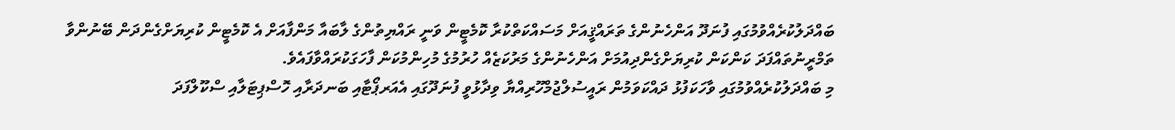ބައްދަލުކުރެއްވުމުގައި ފުނަދޫ އަންހެނުންގެ ތަރައްޤީއަށް މަސައްކަތްކުރާ ކޮމެޓީން ވަނީ ރައްޔިތުންގެ ލާބައާ މަންފާއަށް އެ ކޮމެޓީން ކުރިޔަށްގެންދަން ބޭނުންވާ ތަމްރީނުތައްފަދަ ކަންކަން ކުރިޔަށްގެންދިއުމަށް އަންހެނުންގެ މަރުކަޒެއް ހުރުމުގެ މުހިންމުކަން ފާހަގަކުރައްވާފައެވެ.
މި ބައްދަލުކުރެއްވުމުގައި ވާހަކަފުޅު ދައްކަވަމުން ރައީސުލްޖުމްހޫރިއްޔާ ވިދާޅުވީ ފުނަދޫގައި އެއަރޕޯޓާއި ބަނދަރާއި ހޮސްޕިޓަލާއި ސްކޫލްފަދަ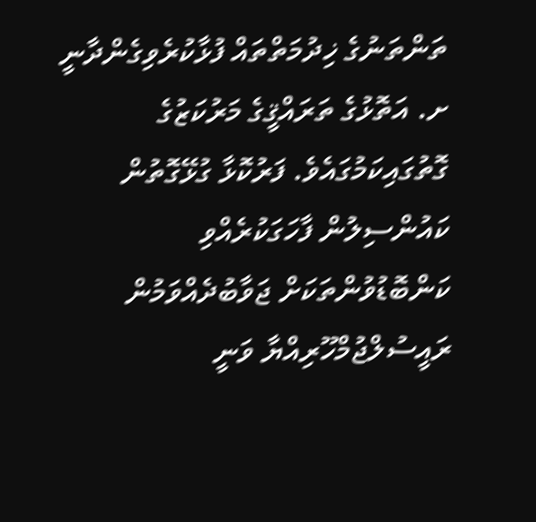ތަންތަނުގެ ޚިދުމަތްތައް ފުޅާކުރެވިގެންދާނީ ށ. އަތޮޅުގެ ތަރައްޤީގެ މަރުކަޒުގެ ގޮތުގައިކަމުގައެވެ. ފަރުކޮޅާ ގުޅޭގޮތުން ކައުންސިލުން ފާހަގަކުރެއްވި ކަންބޮޑުވުންތަކަށް ޖަވާބުދެއްވަމުން ރައީސުލްޖުމްހޫރިއްޔާ ވަނީ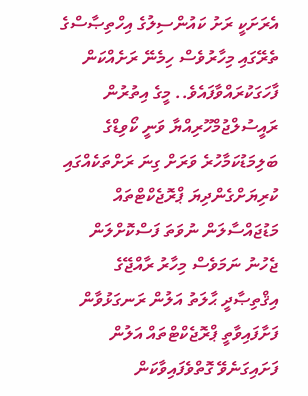އެރަށަކީ ރަށު ކައުންސިލުގެ އިހްތިޞާސްގެ ތެރޭގައި މިހާރުވެސް ހިމެނޭ ރަށެއްކަން ފާހަގަކުރައްވާފައެވެ.. މީގެ އިތުރުން ރައީސުލްޖުމްހޫރިއްޔާ ވަނީ ކޯވިޑްގެ ބަލިމަޑުކަމާހުރެ ވަރަށް ގިނަ ރަށްތަކެއްގައި ކުރިޔަށްގެންދިޔަ ޕްރޮޖެކްޓްތައް މަޑުޖައްސާލަން ނުވަތަ ފަސްކޮށްލަން ޖެހުނު ނަމަވެސް މިހާރު ރާއްޖޭގެ އިޤްތިޞާދީ ޙާލަތު އަލުން ރަނގަޅުވާން ފަށާފައިވާތީ ޕްރޮޖެކްޓްތައް އަލުން ފަށައިގަނެވޭ ގޮތްވެފައިވާކަން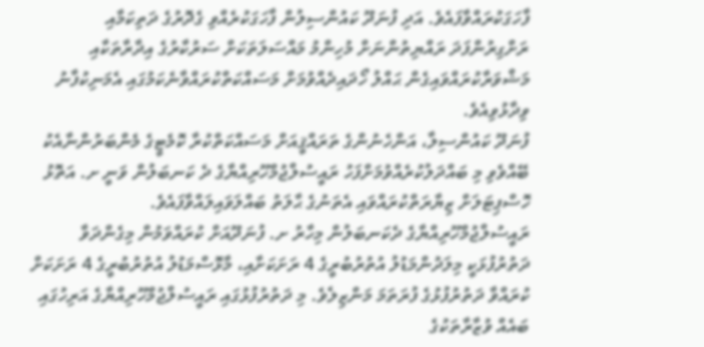ފާހަގަކުރައްވާފައެވެ. އަދި ފުނަދޫ ކައުންސިލުން ފާހަގަކުރެއްވި ގެދޮރުގެ ދަތިކަމާއި ރަށްގިރުންފަދަ ރައްޔިތުންނަށް މުހިންމު މައްސަލަތަކަށް ސަރުކާރުގެ އިދާރާތަކާއި މަޝްވަރާކުރައްވައިގެން ޙައްލު ހޯދައިދެއްވުމަށް މަސައްކަތްކުރައްވާނެކަމުގައި އެމަނިކުފާނު ވިދާޅުވިއެވެ.
ފުނަދޫ ކައުންސިލާ، އަންހެނުންގެ ތަރައްޤީއަށް މަސައްކަތްކުރާ ކޮމެޓީގެ މެންބަރުންނާއެކު ބޭއްވެވި މި ބައްދަލުކުރެއްވުމަށްފަހު ރައީސުލްޖުމްހޫރިއްޔާގެ ދެ ކަނބަލުން ވަނީ ށ. އަތޮޅު ހޮސްޕިޓަލަށް ޒިޔާރަތްކުރައްވައި އެތަނުގެ ޙާލަތު ބައްލަވައިލައްވާފައެވެ.
ރައީސުލްޖުމްހޫރިއްޔާގެ ދެކަނބަލުން މިހާރު ށ. ފުނަދޫއަށް ކުރައްވަމުން މިގެންދަވާ ދަތުރުފުޅަކީ މިލަދުންމަޑުލު އުތުރުބުރީގެ 4 ރަށަކަށާއި، މާޅޮސްމަޑުލު އުތުރުބުރީގެ 4 ރަށަކަށް ކުރައްވާ ދަތުރުފުޅުގެ ފުރަތަމަ މަންޒިލެވެ. މި ދަތުރުފުޅުގައި ރައީސުލްޖުމްހޫރިއްޔާގެ އަރިހުގައި ބައެއް ވުޒާރާތަކުގެ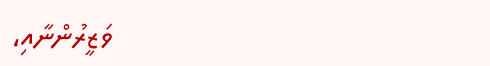ވަޒީރުންނާއި،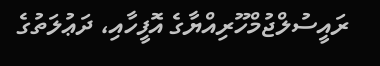ރައީސުލްޖުމްހޫރިއްޔާގެ އޮފީހާއި، ދަޢުލަތުގެ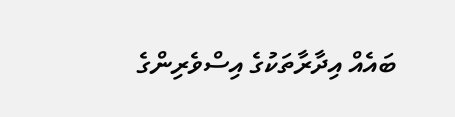ބައެއް އިދާރާތަކުގެ އިސްވެރިންގެ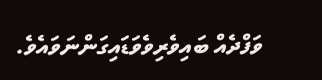ވަފްދެއް ބައިވެރިވެވަޑައިގަންނަވައެވެ.